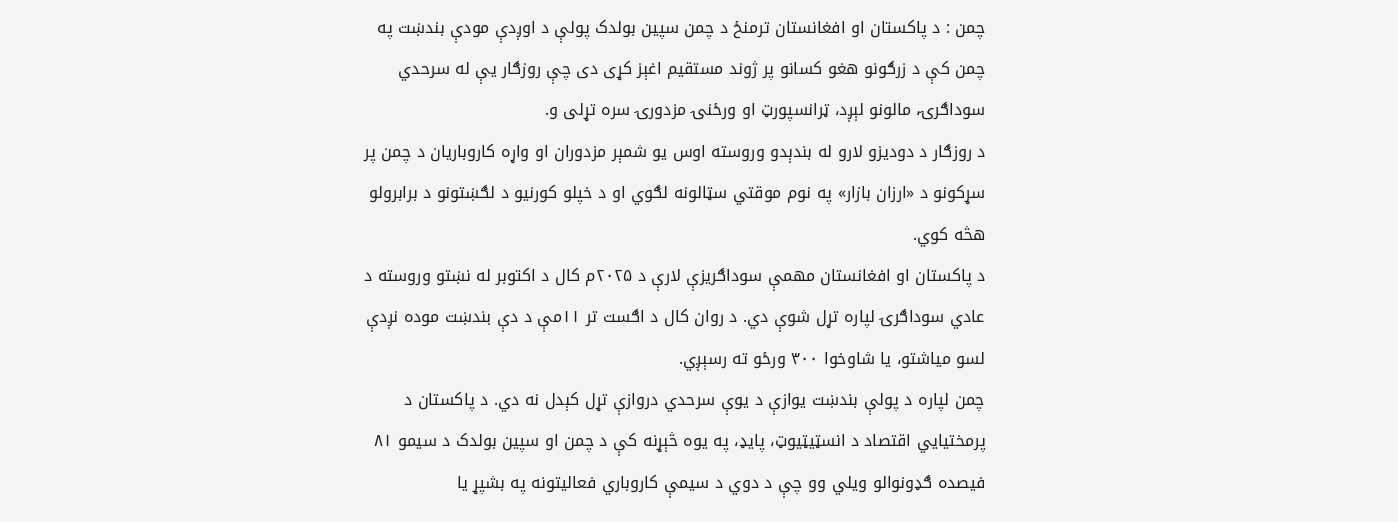چمن : د پاکستان او افغانستان ترمنځ د چمن سپین بولدک پولې د اوږدې مودې بندښت په چمن کې د زرګونو هغو کسانو پر ژوند مستقیم اغېز کړی دی چې روزګار یې له سرحدي سوداګرۍ، مالونو لېږد، ټرانسپورټ او ورځنۍ مزدورۍ سره تړلی و.
د روزګار د دودیزو لارو له بندېدو وروسته اوس یو شمېر مزدوران او واړه کاروباریان د چمن پر سړکونو د «ارزان بازار» په نوم موقتي سټالونه لګوي او د خپلو کورنیو د لګښتونو د برابرولو هڅه کوي.
د پاکستان او افغانستان مهمې سوداګریزې لارې د ۲۰۲۵م کال د اکتوبر له نښتو وروسته د عادي سوداګرۍ لپاره تړل شوې دي. د روان کال د اګست تر ۱۱مې د دې بندښت موده نږدې لسو میاشتو، یا شاوخوا ۳۰۰ ورځو ته رسېږي.
چمن لپاره د پولې بندښت یوازې د یوې سرحدي دروازې تړل کېدل نه دي. د پاکستان د پرمختیايي اقتصاد د انسټیټیوټ، پایډ، په یوه څېړنه کې د چمن او سپین بولدک د سیمو ۸۱ فیصده ګډونوالو ویلي وو چې د دوي د سیمې کاروباري فعالیتونه په بشپړ یا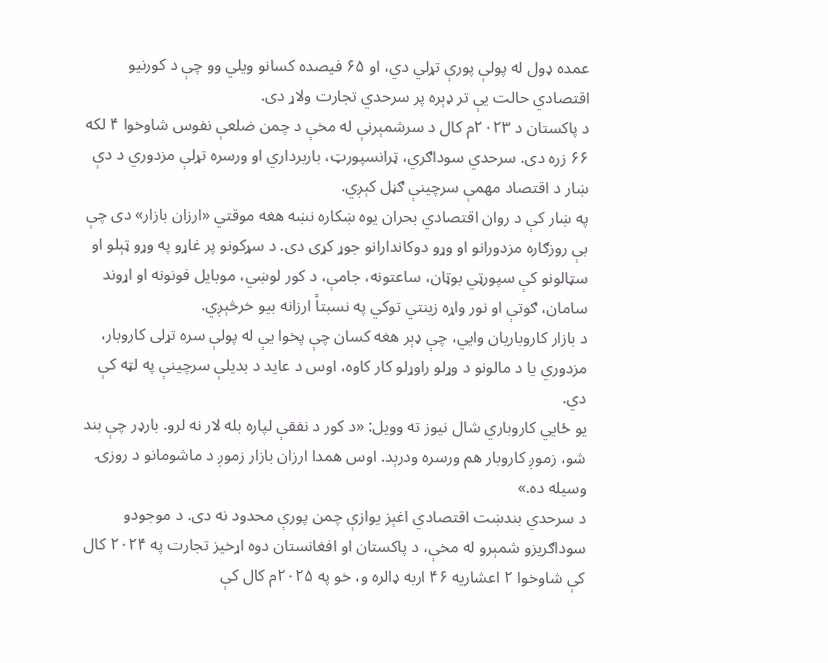عمده ډول له پولې پورې تړلي دي، او ۶۵ فیصده کسانو ویلي وو چې د کورنیو اقتصادي حالت یې تر ډېره پر سرحدي تجارت ولاړ دی.
د پاکستان د ۲۰۲۳م کال د سرشمېرنې له مخې د چمن ضلعې نفوس شاوخوا ۴ لکه ۶۶ زره دی. سرحدي سوداګري، ټرانسپورټ، باربرداري او ورسره تړلې مزدوري د دې ښار د اقتصاد مهمې سرچینې ګڼل کېږي.
په ښار کې د روان اقتصادي بحران یوه ښکاره نښه هغه موقتي «ارزان بازار» دی چې بې روزګاره مزدورانو او وړو دوکاندارانو جوړ کړی دی. د سړکونو پر غاړو په وړو ټېلو او سټالونو کې سپورټي بوټان، ساعتونه، جامې، د کور لوښي، موبایل فونونه او اړوند سامان، ګوتې او نور واړه زینتي توکي په نسبتاً ارزانه بیو خرڅېږي.
د بازار کاروباریان وايي، چې ډېر هغه کسان چې پخوا یې له پولې سره تړلی کاروبار، مزدوري یا د مالونو د وړلو راوړلو کار کاوه، اوس د عاید د بدیلې سرچینې په لټه کې دي.
یو ځايي کاروباري شال نیوز ته وویل: «د کور د نفقې لپاره بله لار نه لرو. بارډر چې بند شو، زموږ کاروبار هم ورسره ودرېد. اوس همدا ارزان بازار زموږ د ماشومانو د روزۍ وسیله ده.»
د سرحدي بندښت اقتصادي اغېز یوازې چمن پورې محدود نه دی. د موجودو سوداګریزو شمېرو له مخې، د پاکستان او افغانستان دوه اړخیز تجارت په ۲۰۲۴ کال کې شاوخوا ۲ اعشاریه ۴۶ اربه ډالره و، خو په ۲۰۲۵م کال کې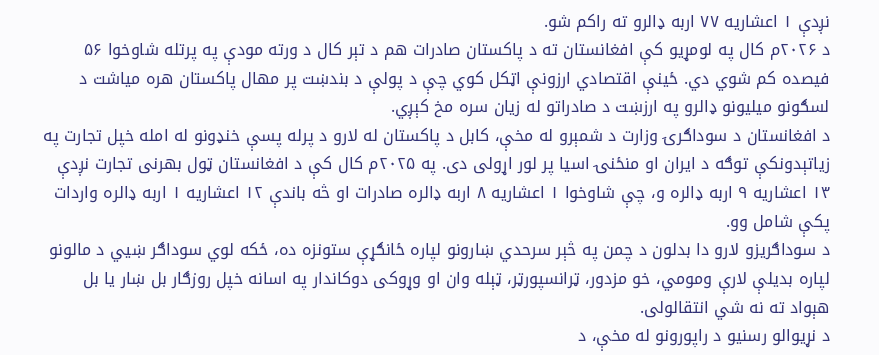نږدې ۱ اعشاریه ۷۷ اربه ډالرو ته راکم شو.
د ۲۰۲۶م کال په لومړیو کې افغانستان ته د پاکستان صادرات هم د تېر کال د ورته مودې په پرتله شاوخوا ۵۶ فیصده کم شوي دي. ځینې اقتصادي ارزونې اټکل کوي چې د پولې د بندښت پر مهال پاکستان هره میاشت د لسګونو میلیونو ډالرو په ارزښت د صادراتو له زیان سره مخ کېږي.
د افغانستان د سوداګرۍ وزارت د شمېرو له مخې، کابل د پاکستان له لارو د پرله پسې خنډونو له امله خپل تجارت په زیاتېدونکې توګه د ایران او منځنۍ اسیا پر لور اړولی دی. په ۲۰۲۵م کال کې د افغانستان ټول بهرنی تجارت نږدې ۱۳ اعشاریه ۹ اربه ډالره و، چې شاوخوا ۱ اعشاریه ۸ اربه ډالره صادرات او څه باندې ۱۲ اعشاریه ۱ اربه ډالره واردات پکې شامل وو.
د سوداګریزو لارو دا بدلون د چمن په څېر سرحدي ښارونو لپاره ځانګړې ستونزه ده، ځکه لوي سوداګر ښیي د مالونو لپاره بدیلې لارې ومومي، خو مزدور، ټرانسپورټر، ټېله وان او وړوکی دوکاندار په اسانه خپل روزګار بل ښار یا بل هېواد ته نه شي انتقالولی.
د نړیوالو رسنیو د راپورونو له مخې، د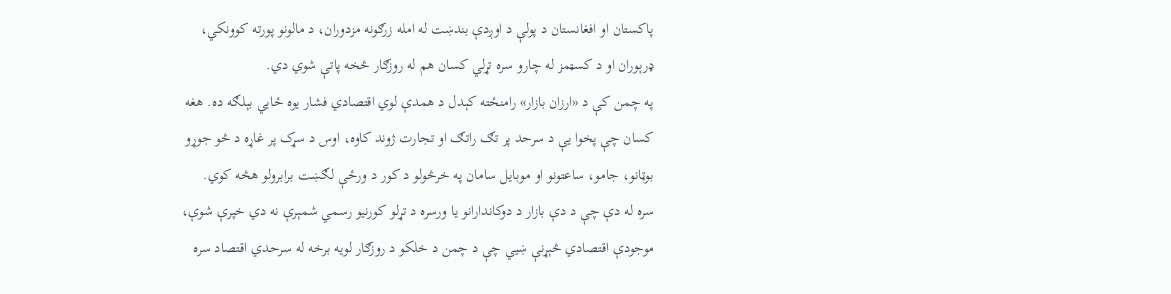پاکستان او افغانستان د پولې د اوږدې بندښت له امله زرګونه مزدوران، د مالونو پورته کوونکي، ډرېوران او د کسټمز له چارو سره تړلي کسان هم له روزګار څخه پاتې شوي دي.
په چمن کې د «ارزان بازار» رامنځته کېدل د همدې لوي اقتصادي فشار یوه ځايي بېلګه ده. هغه کسان چې پخوا یې د سرحد پر تګ راتګ او تجارت ژوند کاوه، اوس د سړک پر غاړه د څو جوړو بوټانو، جامو، ساعتونو او موبایل سامان په خرڅولو د کور د ورځې لګښت برابرولو هڅه کوي.
سره له دې چې د دې بازار د دوکاندارانو یا ورسره د تړلو کورنیو رسمي شمېرې نه دي خپرې شوې، موجودې اقتصادي څېړنې ښيي چې د چمن د خلکو د روزګار لویه برخه له سرحدي اقتصاد سره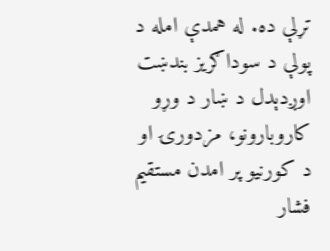تړلې ده. له همدې امله د پولې د سوداګریز بندښت اوږدېدل د ښار د وړو کاروبارونو، مزدورۍ او د کورنیو پر امدن مستقیم فشار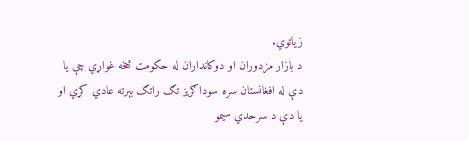زیاتوي.
د بازار مزدوران او دوکانداران له حکومت څخه غواړي چې یا دې له افغانستان سره سوداګریز تګ راتګ بېرته عادي کړي او یا دې د سرحدي سیمو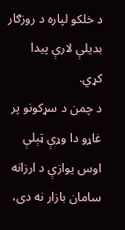د خلکو لپاره د روزګار بدیلې لارې پیدا کړي.
د چمن د سړکونو پر غاړو دا وړې ټېلې اوس یوازې د ارزانه سامان بازار نه دی،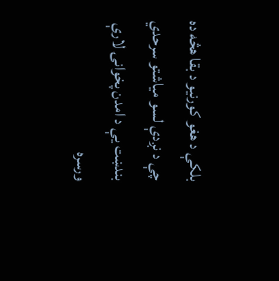بلکې د هغو کورنیو د بقا هڅه ده چې د نږدې لسو میاشتو سرحدي بندښت یې د امدن پخوانۍ لارې ورسره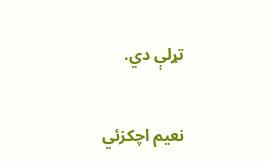تړلې دي.


نعيم اچکزئي